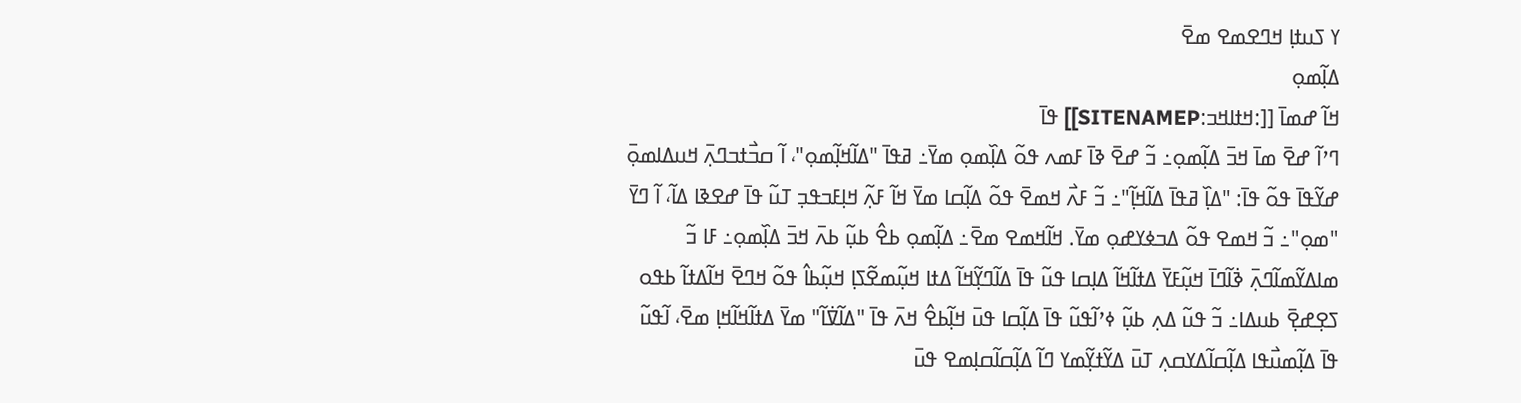ߌ ߖߎߙߊ߲ ߞߣߐߘߐ ߘߐ߫
ߡߊ߲߬ߘߋ߲
ߞߊ߬ ߝߘߊ߫ [[:ߞߙߊߞߏ:SITENAMEP]] ߟߊ߫
ߣߴߊ߬ ߝߐ߫ ߘߊ߫ ߞߏ߫ ߡߊ߲߬ߘߋ߲߸ ߏ߬ ߝߐ߫ ߢߊ߫ ߓߘߍ ߟߋ߬ ߡߊ߲߰ߘߋ߲ ߘߌ߫߸ ߥߟߊ߫ "ߡߊ߬ߞߊ߲߬ߘߋ߲"، ߊ߬ ߛߏ߯ߙߏߣߍ߲߫ ߞߎߡߊߘߋ߲߫ ߝߌ߬ߟߊ߫ ߟߋ߬ ߟߊ߫: "ߡߊ߲߰ ߥߟߊ߫ ߡߊ߬ߞߊ߲߬"߸ ߏ߬ ߓߍ߯ ߞߘߐ߫ ߟߋ߬ ߡߊ߲߬ߛߊ ߘߌ߫ ߞߊ߬ ߓߍ߲߬ ߞߊ߲ߓߏߟߏ߲ ߠߎ߬ ߟߊ߫ ߝߐߢߊ ߡߊ߬، ߊ߬ ߣߌ߫ "ߘߋ߲"߸ ߏ߬ ߞߘߐ ߟߋ߬ ߡߏߦߌߝߋ߲ ߘߌ߫. ߞߊ߬ߞߘߐ ߘߐ߫߸ ߡߊ߲߬ߘߋ߲ ߕߐ߮ ߕߎ߲߬ ߕߍ߫ ߞߏ߫ ߡߊ߲߰ߘߋ߲߸ ߓߊ ߏ߬ ߘߊߡߌ߬ߘߊ߬ߣߍ߲߫ ߢ߭ߊ߬ߣߊ߫ ߞߎ߲߬ߓߌ߫ ߡߙߊ߬ߞߊ߬ ߡߊ߲ߛߊ ߟߎ߬ ߟߊ߫ ߡߊ߬ߣߌ߲߬ߞߊ߬ ߡߙߊ ߞߎ߲߬ߘߐ߬ߖߊ߲ ߞߎ߲߬ߕߊ߮ ߟߋ߬ ߞߣߐ߫ ߞߊ߬ߡߙߊ߬ ߕߟߋ ߖߐ߲ߝߐ߲߫ ߕߎߡߊ߸ ߏ߬ ߟߎ߬ ߡߍ߲ ߕߎ߲߬ ߦߴߊ߬ߟߎ߬ ߟߊ߫ ߡߊ߲߬ߛߊ ߟߎ߫ ߞߊ߲߬ߕߐ߮ ߞߍ߫ ߟߊ߫ "ߡߊ߬ߜ߭ߊ߬" ߘߌ߫ ߡߙߊ߬ߞߊ߬ߞߊ߲ ߘߐ߫، ߊ߬ߟߎ߬ ߟߊ߫ ߡߊ߲߬ߘߎ߯ߟߊ ߡߊ߲߬ߛߊ߬ߡߌߛߍ߲ ߠߎ߫ ߡߌ߬ߙߌ߲߬ߘߌ ߣߊ߬ ߡߊ߲߬ߛߊ߬ߛߊ߲ߘߐ ߟߎ߫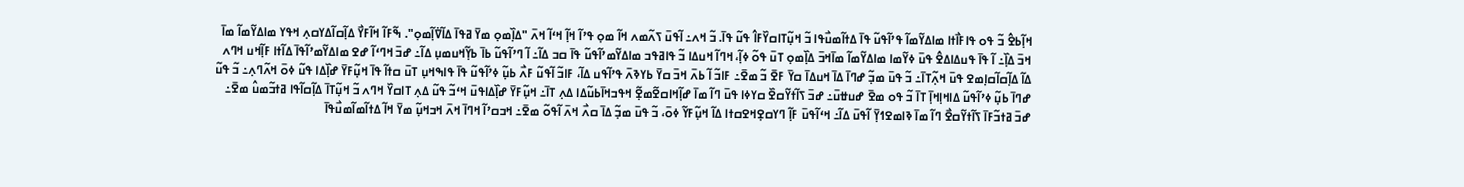ߞߊ߲߬ߕߐ߮ ߏ߬ ߟߋ ߟߊߓߊ߯ߙߊ ߘߊߡߌ߬ߘߊ߬ ߟߴߊ߬ߟߎ߬ ߟߊ߫ ߡߙߊ߬ߘߎ߯ߟߊ ߏ߬ ߞߎ߲߬ߠߊߛߌ߰ߓߊ߮ ߟߎ߬ ߟߊ߫. ߏ߬ ߞߍ߸ ߊ߬ߟߎ߫ ߖߍ߬ߘߍ ߞߊ߬ ߘߋ߲ ߟߴߊ߬ ߞߊ߲߬ ߞߵߊ߬ ߞߍ߫ "ߡߊ߲߰ߘߋ߲ ߘߌ߫ ߥߟߊ߫ ߡߊ߬ߜ߭ߊ߲߬ߘߋ߲". ߒ߬ߓߊ߬ ߞߊ߬ߓߌ߯ ߡߊ߲߬ߛߊ߬ߡߌߛߍ߲ ߞߟߌ ߘߊߡߌ߬ߘߊ߬ ߘߊ߫ ߞߏ߫ ߡߊ߲߰߸ ߊ߬ ߟߊ߫ ߟߎߡߊߡߐ߮ ߟߎ߫ ߦߌ߬ߘߊ ߘߊߡߌ߬ߘߊ߬ ߘߊ߫ߞߏ߫ ߡߊ߲߰ߘߋ߲ ߠߎ߫ ߟߋ߬ ߦߊ߲߬، ߞߣߊ߬ ߞߎߡߊ ߏ߬ ߟߊߥߟߏ ߘߊߡߌ߬ߘߴߊ߬ߟߎ߬ ߟߊ߫ ߛߏ ߡߊ߬߸ ߊ߬ ߣߴߊ߬ߟߎ߬ ߕߊ߫ ߕߌ߲߬ߞߎߘߎ߲ ߡߊ߬߸ ߝߏ߫ ߞߣߵߊ߬ ߝߐ ߘߊߡߌ߬ߘߴߊ߬ߟߊ߫ ߡߊ߬ߙߊ ߓߊ߲߬ߞߎ ߞߣߍ ߡߊ߬ ߡߊ߲߬ߛߊ߬ߛߊ߲ߘߐ ߟߎ߫ ߞߍ߲߬ߠߊ߫߸ ߏ߬ ߟߎ߫ ߘߏ߲߬ ߝߣߊ߫ ߡߊ߫ ߞߎߡߊ߫ ߛߌ߫ ߓߐ߫ ߏ߬ ߘߐ߫߸ ߓߊߏ߬ ߊ߬ ߕߍ߫ ߞߏ߫ ߛߌ߫ ߕߌߢߍ߫ ߟߴߊ߬ߟߎ ߡߊ߬، ߓߊߏ߬ ߊ߬ߟߎ߬ ߓߍ߯ ߕߎ߲߬ ߦߴߊ߬ߟߎ߬ ߟߊ߫ ߟߊߒߞߎ߲ ߠߎ߫ ߛߙߊ߬ ߟߊ߫ ߞߎ߲߬ߓߌ߫ ߝߊ߲߰ߡߊ ߟߎ߬ ߦߋ߫ ߞߍ߬ߣߍ߲߸ ߏ߬ ߟߎ߬ ߝߣߊ߫ ߕߎ߲߬ ߦߴߊ߬ߟߎ߬ ߡߊߞߊ߲ߞߊ߲߫ ߠߊ߫ ߏ߬ ߟߋ ߘߐ߫ ߝߎߚߎ߫߸ ߝߏ߫ ߖߊ߬ߙߌ߬ߛߐ߰ ߛߌߦߊ ߟߎ߫ ߣߊ߬ ߘߊ߫ ߝߊ߲߬ߞߊߛߐ߬ߘߐ߲߬ ߞߟߏߞߊ߫ߕߎ߬ߡߊ ߡߍ߲ ߠߊ߫߸ ߞߎ߲߬ߓߌ߫ ߝߊ߲߰ߡߊߟߎ߫ ߞߵߏ߬ ߟߎ߬ ߡߍ߲ ߠߊߛߌ߰ ߞߣߍ ߏ߬ ߞߎ߲߬ߠߊ߫ ߡߊ߲߬ߛߊ߬ߟߊ ߥߙߏ߬ߘߎ߮ ߘߐ߫߸ ߝߏ߫ ߥߙߏ߬ߓߊ߫ ߖߊ߬ߙߌ߬ߛߐ߯ ߣߊ߬ ߘߊ߫ ߢߊߘߐߗߌ߲߫ ߊ߬ߟߎ߫ ߡߊ߬߸ ߞߵߊ߬ߟߎ߫ ߓߊ߲߬ ߣߌߛߐ߲ߞߐߛߙߊ ߡߊ߬ ߞߎ߲߬ߓߌ߬ ߦߋ߫، ߏ߬ ߟߎ߫ ߘߏ߲߬ ߡߊ߫ ߛߍ߯ ߞߍ߫ ߊ߬ߟߋ߬ ߘߐ߫߸ ߞߏߛߴߊ߬ ߞߣߊ߫ ߞߍ߫ ߞߏߞߎ߲߬ ߘߌ߫ ߞߊ߬ ߡߙߊ߬ߘߊ߬ߘߎ߯ߟߊ߫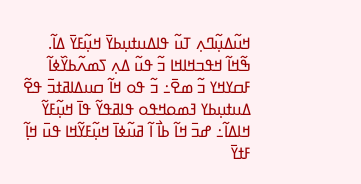ߞߎ߬ߡߎ߲߬ߣߍ߲ ߠߎ߬ ߟߊߡߎߙߎ߲ߕߌ߫ ߞߎ߲߬ߓߌ߫ ߡߊ߬. ߒ߬ߞߊ߬ ߞߟߏߞߊߞߊ ߏ߬ ߟߎ߬ ߡߍ߲ ߖߘߍ߬ߕߌ߰ߦߊ߬ ߓߛߌߞߌ ߏ߬ ߘߐ߫߸ ߏ߬ ߟߋ ߞߊ߬ ߛߎߡߊߥߙߏ߫ ߟߐ߬ ߡߎߙߎ߲ߕߌ ߔߘߋߞߟߋ ߟߊߥߟߌ߬ ߟߊ߫ ߞߎ߲߬ߓߌ߬ ߞߊߡߊ߬߸ ߝߏ߫ ߞߊ߬ ߕߊ߯ ߊ߬ ߥߎ߬ߦߊ߫ ߞߎ߲߬ߓߌ߬ߞߊ ߟߎ߫ ߞߊ߲߬ ߓߙߌ߫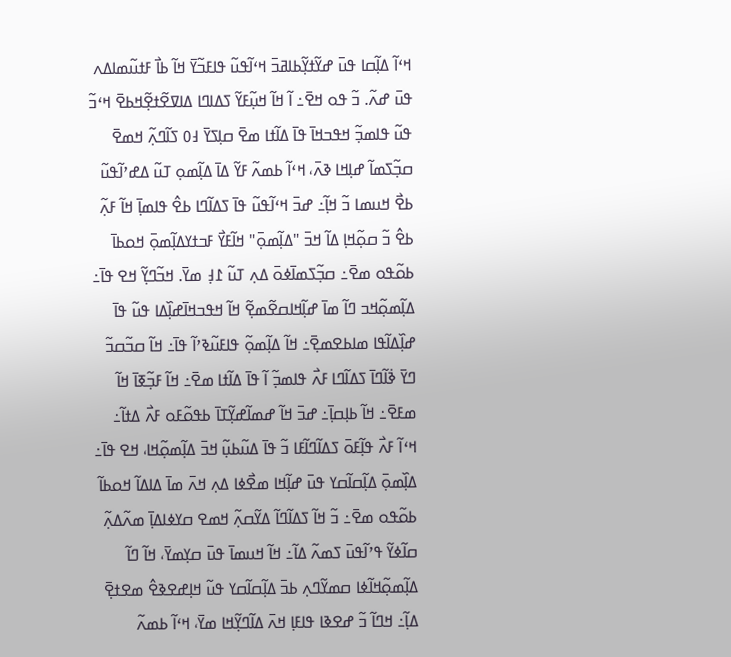ߞߵߊ߬ ߡߊ߲߬ߛߊ ߟߎ߫ ߝߌ߬ߙߌ߲߬ߕߊߥߏ߫ ߞߵߊ߬ߟߎ߬ ߟߊߓߏ߬ߌ߫ ߞߊ߬ ߕߊ߯ ߓߙߎ߬ߘߊߡߍ ߟߎ߫ ߝߍ߬. ߏ߬ ߟߋ ߞߐ߫߸ ߊ߬ ߞߊ߬ ߞߎ߲߬ߓߌ߬ ߖߡߊߣߊ ߡߊߜߐ߬ߙߐ߲߬ߞߕߐ߫ ߞߵߏ߬ ߟߎ߬ ߟߊߘߏ߲߬ ߞߟߏߞߊ߫ ߟߊ߫ ߡߊ߬ߙߊ ߘߐ߫ ߛߊ߲ߖߌ߫ ߃߀ ߖߊ߬ߣߍ߲߬ ߞߘߐ߫ ߛߏ߲߬ߖߘߊ߬ ߝߊ߲ߞߊ ߢߍ߫، ߞߵߊ߬ ߕߘߍ߬ ߓߌ߬ ߡߊ߫ ߡߊ߲߬ߘߋ߲ ߠߎ߬ ߡߝߴߊ߬ߟߎ߬ ߕߐ߯ ߞߎߘߊ ߏ߬ ߞߊ߲߬߸ ߝߏ߫ ߞߵߊ߬ߟߎ߬ ߟߊ߫ ߖߡߊ߬ߣߊ ߕߐ߮ ߟߊߘߊ߲߫ ߞߊ߬ ߓߍ߲߬ ߕߐ߮ ߏ߬ ߛߋ߲߬ߞߊ߲ ߡߊ߬ ߞߏ߫ "ߡߊ߲߬ߘߋ߲߫" ߞߊ߬ߓߌ߯ ߓߏߙߌߡߊ߲߬ߘߋ߲߫ ߞߋߕߊ߫ ߕߋ߬ߟߋ ߘߐ߫߸ ߛߏ߲߬ߖߘߊ߫ߦߋ߫ ߡߍ߲ ߠߎ߬ ߁߃߲ ߘߌ߫. ߞߏ߬ߣߌ߲߬ ߞߐ ߟߊ߫߸ ߡߊ߲߬ߘߋ߲߬ߞߏ ߣߊ߬ ߘߊ߫ ߝߊ߲߬ߞߊߛߐ߬ߘߐ߲߬ ߞߊ߬ ߞߟߏߞߊ߫ߝߊ߲߰ߡߊ ߟߎ߬ ߟߊ߫ ߝߊ߲߰ߡߊ߬ߟߊ ߘߊߕߐߘߐ߲߫߸ ߞߊ߬ ߡߊ߲߬ߘߋ߲߬ ߟߊߓߎ߬ߢߴߊ߬ ߟߊ߫߸ ߞߊ߬ ߛߏ߬ߛߏ߬ ߣߌ߫ ߢ߭ߊ߬ߣߊ߫ ߖߡߊ߬ߣߊ ߓߍ߯ ߟߊߘߏ߲߬ ߊ߬ ߟߊ߫ ߡߊ߬ߙߊ ߘߐ߫߸ ߞߊ߬ ߓߏ߲߬ߧߊ߫ ߞߊ߬ ߘߓߐ߫߸ ߞߊ߬ ߕߊ߲ߛߊ߲߫߸ ߝߏ߫ ߞߊ߬ ߝߘߊ߬ߝߌ߲߬ߠߊ߫ ߕߟߋ߬ߓߋ ߓߍ߯ ߡߙߊ߬߸ ߞߵߊ߬ ߓߍ߯ ߟߊ߲߬ߓߋ߫ ߖߡߊ߬ߣߊ߬ߓߊ ߏ߬ ߟߊ߫ ߡߎ߬ߕߎ߲߬ ߞߏ߫ ߡߊ߲߬ߘߋ߲߬ߞߊ، ߞߐ ߟߊ߫߸ ߡߊ߲߰ߘߋ߲߫ ߡߊ߲߬ߛߊ߬ߛߌ ߟߎ߫ ߝߊ߲߬ߞߊ ߘߐ߯ߦߊ ߡߍ߲ ߞߍ߫ ߘߊ߫ ߡߊߡߊ߬ ߞߋߕߊ߬ ߕߋ߬ߟߋ ߘߐ߫߸ ߏ߬ ߞߊ߬ ߖߡߊ߬ߣߊ߬ ߡߌ߬ߛߍ߲߬ ߞߘߐ ߛߌߦߊߡߊ߲߫ ߘߍ߬ߡߍ߲߬ ߛߊ߬ߦߌ߬ ߟߴߊ߬ߟߎ߫ ߖߘߍ߬ ߡߊ߬߸ ߞߊ߬ ߞߎߘߊ߫ ߟߎ߫ ߛߌ߲ߘߌ߫، ߞߊ߬ ߣߊ߬ ߡߊ߲߬ߘߋ߲߬ߞߊ߬ߦߊ ߛߘߌ߬ߣߍ߲ ߕߏ߫ ߡߊ߲߬ߛߊ߬ߛߌ ߟߎ߬ ߞߊ߲ߝߐߢߐ߮ ߘߐߙߐ߲߫ ߡߊ߲߬߸ ߞߣߊ߬ ߏ߬ ߝߐߢߊ ߟߊߓߊ߲ ߞߍ߫ ߡߊ߬ߣߌ߲߬ߞߊ ߘߌ߫، ߞߵߊ߬ ߕߘߍ߬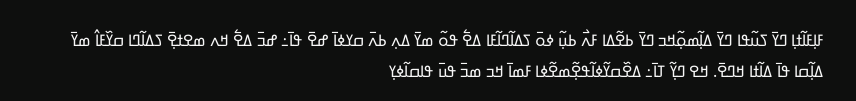ߓߊ߲ߓߊ߬ߙߊ߲ ߣߌ߫ ߖߎ߬ߟߊ ߣߌ߫ ߡߊ߲߬ߘߋ߲߬ߞߏ ߣߌ߫ ߕߐ߬ߡߊ ߓߍ߯ ߕߎ߲߬ ߦߋ߫ ߖߡߊ߬ߣߊ߬ߓߊ ߡߐ߱ ߟߋ߬ ߘߌ߫ ߡߍ߲ ߕߍ߫ ߛߌߦߊ߫ ߝߐ߫ ߟߊ߫߸ ߝߏ߫ ߡߐ߱ ߞߍ ߘߐߙߐ߲߫ ߖߡߊ߬ߣߊ ߛߌ߰ߓߊ߮ ߘߌ߫ ߡߊ߲߬ߛߊ ߟߊ߫ ߡߊ߬ߙߊ ߞߣߐ߫. ߞߐ ߣߌ߲߬ ߠߊ߫߸ ߡߐ߰ߛߌ߬ߦߊ߬ߟߐ߲߬ߘߐ߬ߦߊ ߓߘߊ߫ ߞߏ ߘߏ߫ ߟߎ߫ ߟߊߛߊ߬ߦߌ߲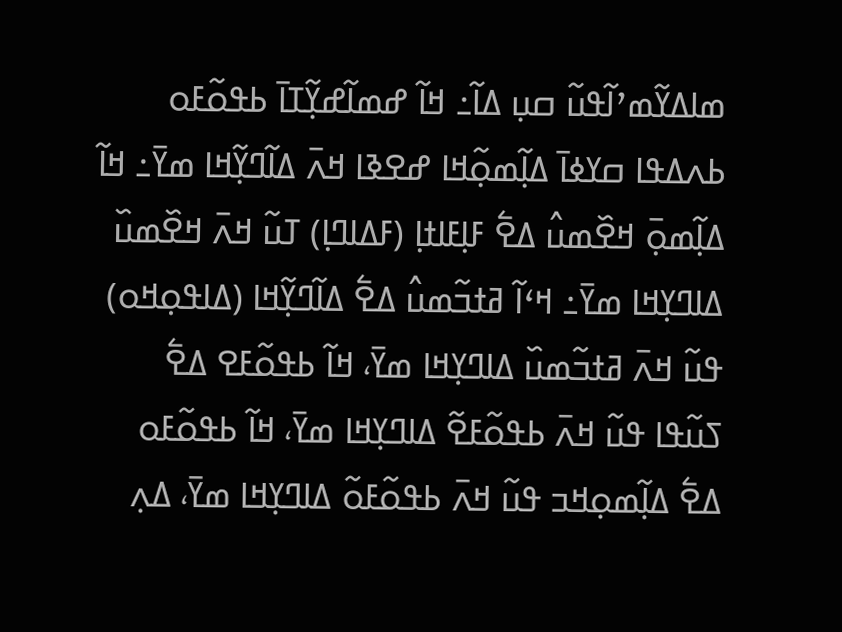ߘߊߡߌ߬ߘߴߊ߬ߟߎ߬ ߛߎ߲ ߡߊ߬߸ ߞߊ߬ ߝߘߊ߬ߝߌ߲߬ߠߊ߫ ߕߟߋ߬ߓߋ ߕߍߡߟߊ ߛߌߦߊ߫ ߡߊ߲߬ߘߋ߲߬ߞߊ ߝߐߢߊ ߞߍ߫ ߡߊ߬ߣߌ߲߬ߞߊ ߘߌ߫߸ ߞߊ߬ ߡߊ߲߬ߘߋ߲߫ ߞߐ߰ߘߎ߮ ߡߐ߱ ߓߊ߲ߓߊߙߊ߲ (ߓߡߊߣߊ߲) ߠߎ߬ ߞߍ߫ ߞߐ߰ߘߎ߰ ߡߊߣߌ߲ߞߊ ߘߌ߫߸ ߞߵߊ߬ ߥߙߏ߬ߘߎ߮ ߡߐ߱ ߡߊ߬ߣߌ߲߬ߞߊ (ߡߊߟߋ߲ߞߋ) ߟߎ߬ ߞߍ߫ ߥߙߏ߬ߘߎ߰ ߡߊߣߌ߲ߞߊ ߘߌ߫، ߞߊ߬ ߕߟߋ߬ߓߐ ߡߐ߱ ߖߎ߬ߟߊ ߟߎ߬ ߞߍ߫ ߕߟߋ߬ߓߐ߬ ߡߊߣߌ߲ߞߊ ߘߌ߫، ߞߊ߬ ߕߟߋ߬ߓߋ ߡߐ߱ ߡߊ߲߬ߘߋ߲ߞߏ ߟߎ߬ ߞߍ߫ ߕߟߋ߬ߓߋ߬ ߡߊߣߌ߲ߞߊ ߘߌ߫، ߡߍ߲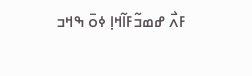ߓߍ߯ ߝߘߏ߬ߓߊ߬ߞߊ߲ ߦߋ߫ ߒߞߏ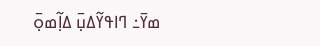ߘߌ߫߸ ߣߊߟߌ߬ߡߎ߲߫ ߡߊ߲߬ߘߋ߲߫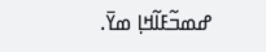ߝߘߏ߬ߓߊ߬ߞߊ߲ ߘߌ߫.